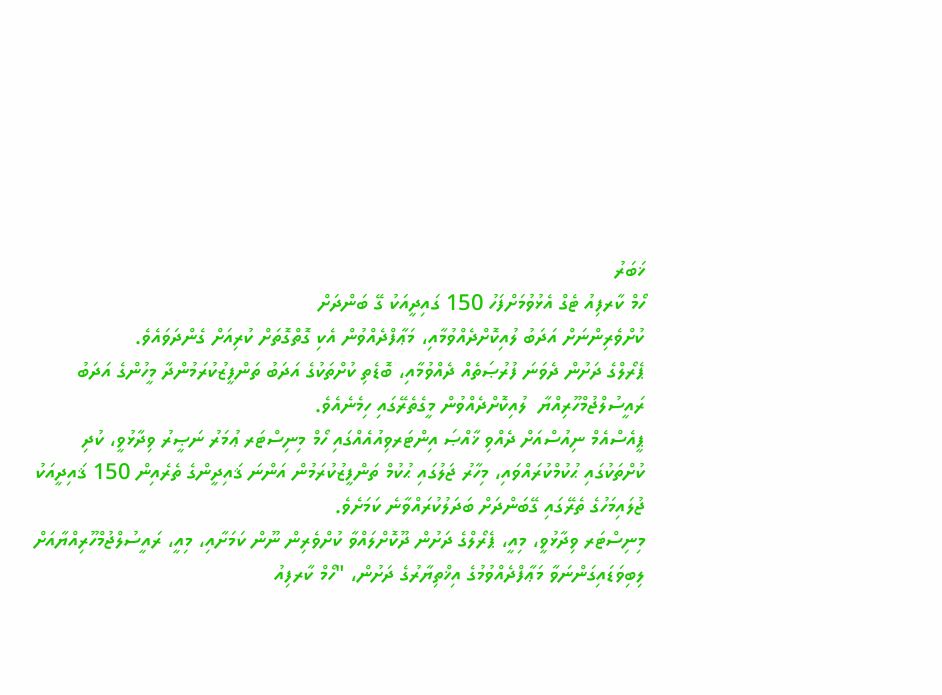ޚަބަރު
ހޯމް ކާރފިއު ޓެގް އެޅުވުމަށްފަހު 150 ގައިދީއަކު ގޭ ބަންދަށް
ކުށްވެރިންނަށް އަދަބު ލުއިކޮށްދެއްވުމާއި، މަޢާފްދެއްވުން އެކި ގޮތްގޮތަށް ކުރިއަށް ގެންދަވައެވެ.
ޕެރޯލްގެ ދަށުން ދެވަނަ ފުރުޞަތެއް ދެއްވުމާއި، ބޮޑެތި ކުށްތަކުގެ އަދަބު ތަންފީޒުކުރަމުންދާ މީހުންގެ އަދަބު ރައީސުލްޖުމްހޫރިއްޔާ  ލުއިކޮށްދެއްވުން މީގެތެރޭގައި ހިމެނެއެވެ.
ޕީއެސްއެމް ނިއުސްއަށް ދެއްވި ޚާއްޞަ އިންޓަރވިއުއެއްގައި ހޯމް މިނިސްޓަރ ޢުމަރު ނަޞީރު ވިދާޅުވީ، ކުދި ކުށްތަކުގައި ޙުކުމްކުރައްވައި، މިހާރު ޖަލުގައި ޙުކުމް ތަންފީޒުކުރަމުން އަންނަ ޤައިދީންގެ ތެރެއިން 150 ޤައިދީއަކު ޖުލައިމަހުގެ ތެރޭގައި ގޭބަންދަށް ބަދަލުކުރައްވާނެ ކަމަށެވެ.
މިނިސްޓަރ ވިދާޅުވީ، މިއީ، ޕެރޯލްގެ ދަށުން ދޫކޮށްލައްވާ ކުށްވެރިން ނޫން ކަމަށާއި، މިއީ، ރައީސުލްޖުމްހޫރިއްޔާއަށް ލިބިވަޑައިގަންނަވާ މަޢާފްދެއްވުމުގެ އިޚްތިޔާރުގެ ދަށުން، "ހޯމް ކާރފިއު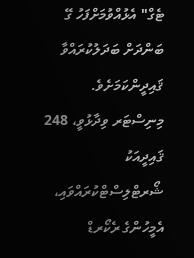ޓެގް" އެޅުއްވުމަށްފަހު ގޭ ބަންދަށް ބަދަލުކުރައްވާ ޤައިދީންކަމަށެވެ. މިނިސްޓަރ ވިދާޅުވީ، 248 ޤައިދީއަކު ޝޯރޓްލިސްޓްކުރައްވައި، އެމީހުންގެ ރެކޯރޑް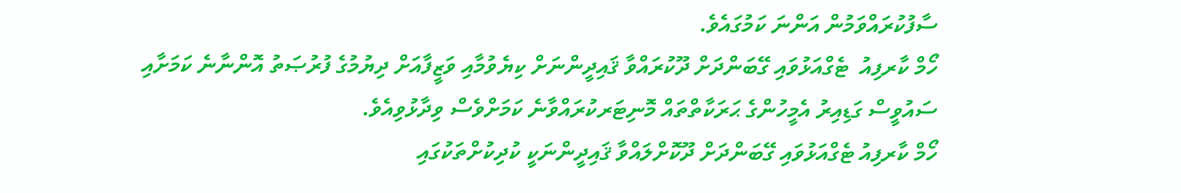ސާފުކުރައްވަމުން އަންނަ ކަމުގައެވެ.
ހޯމް ކާރފިއު  ޓެގްއަޅުވައި ގޭބަންދަށް ދޫކުރައްވާ ޤައިދީންނަށް ކިޔެވުމާއި ވަޒީފާއަށް ދިޔުމުގެ ފުރުޞަތު އޮންނާނެ ކަމަށާއި ސައުވީސް ގަޑިއިރު އެމީހުންގެ ޙަރަކާތްތައް މޮނިޓަރކުރައްވާނެ ކަމަށްވެސް ވިދާޅުވިއެވެ.
ހޯމް ކާރފިއު ޓެގްއަޅުވައި ގޭބަންދަށް ދޫކޮށްލައްވާ ޤައިދީންނަކީ ކުދިކުށްތަކުގައި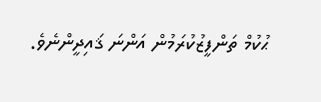ޙުކުމް ތަންފީޒުކުރަމުން އަންނަ ޤައިދީންނެވެ.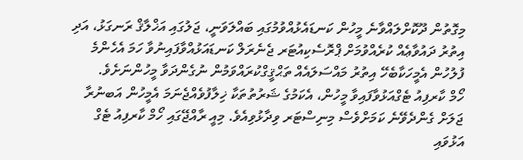މިގޮތުން ދޫކޮށްލައްވާނެ މީހުން ކަނޑައެޅުއްވުމުގައި ބައްލަވަނީ، ޖަލުގައި އަޚްލާޤް ރަނގަޅު، އަދި އިތުރު ދައުވާޢެއް ކުރެއްވުމަށް ޕްރޮސެކިއުޓަރ ޖެނެރަލް ކަނޑައަޅުއްވާފައިނުވާ ހަމަ އެހެންމެ ފުލުހުން އެމީހަކާބެހޭ އިތުރު މައްސަލައެއް ތަޙްޤީގްކުރައްވަމުން ނުގެންދަވާ މީހުންނަށެވެ.
ހޯމް ކާރފިއު ޓެގްއަޅުވާފައިވާ މީހުން، އެކަމުގެ ޝަރުތުތަކާ ޚިލާފުވެއްޖެނަމަ އެމީހުން އަބނުރާ ޖަލަށް ގެންދެވޭނެ ކަމަށްވެސް މިނިސްޓަރ ވިދާޅުވިއެވެ. މިއީ ރާއްޖޭގައި ހޯމް ކާރފިއު ޓެގް އަޅުވައި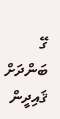ގޭ ބަންދަށް ޤައިދީން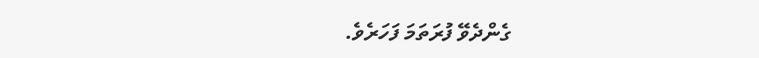ގެންދެވޭ ފުރަތަމަ ފަހަރެވެ.